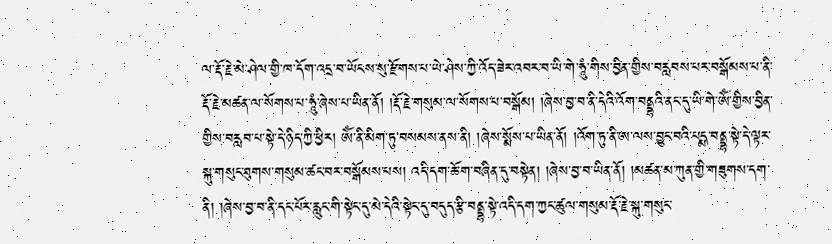ལ་རྡོ་རྗེ་མེ་ཤེལ་གྱི་ཁ་དོག་འདྲ་བ་ཡོངས་སུ་རྫོགས་པ་ཡེ་ཤེས་ཀྱི་འོད་ཟེར་འབར་བ་ཡི་གེ་ཧཱུཾ་གིས་བྱིན་གྱིས་བརླབས་པར་བསྒོམས་པ་ནི་རྡོ་རྗེ་མཚན་ལ་སོགས་པ་ཧཱུཾ་ཞེས་པ་ཡིན་ནོ། །རྡོ་རྗེ་གསུམ་ལ་སོགས་པ་བསྒོམ། །ཞེས་བྱ་བ་ནི་དེའི་འོག་བནྡྷའི་ནང་དུ་ཡི་གེ་ཨོཾ་གྱིས་བྱིན་གྱིས་བརླབ་པ་སྟེ་དེ་ཉིད་ཀྱི་ཕྱིར། ཨོཾ་ནི་མིག་ཏུ་བསམས་ནས་ནི། །ཞེས་སྨོས་པ་ཡིན་ནོ། །འོག་ཏུ་ནི་ཨ་ལས་བྱུང་བའི་པདྨ་བནྡྷ་སྟེ་དེ་ལྟར་སྐུ་གསུང་ཐུགས་གསུམ་ཚང་བར་བསྒོམས་པས། འདི་དག་ཆོ་ག་བཞིན་དུ་བསྟེན། །ཞེས་བྱ་བ་ཡིན་ནོ། །མཚན་མ་ཀུན་གྱི་གཟུགས་དག་ནི། །ཞེས་བྱ་བ་ནི་དང་པོར་རླུང་གི་སྟེང་དུ་མེ་དེའི་སྟེང་དུ་བདུད་རྩི་བནྡྷ་སྟེ་འདི་དག་ཀྱང་ཚུལ་གསུམ་རྡོ་རྗེ་སྐུ་གསུང་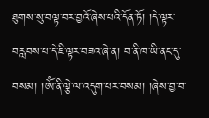ཐུགས་སུ་བལྟ་བར་བྱའོ་ཞེས་པའི་དོན་ཏོ། །དེ་ལྟར་བརླབས་པ་དེ་ཇི་ལྟར་བཟའ་ཞེ་ན། བ་ནི་ཁ་ཡི་ནང་དུ་བསམ། །ཨོཾ་ནི་ལྕེ་ལ་འདུག་པར་བསམ། །ཞེས་བྱ་བ་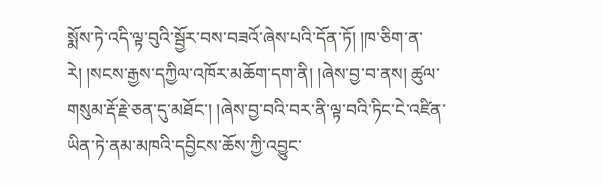སྨོས་ཏེ་འདི་ལྟ་བུའི་སྦྱོར་བས་བཟའོ་ཞེས་པའི་དོན་ཏོ། །ཁ་ཅིག་ན་རེ། །སངས་རྒྱས་དཀྱིལ་འཁོར་མཆོག་དག་ནི། །ཞེས་བྱ་བ་ནས། ཚུལ་གསུམ་རྡོ་རྗེ་ཅན་དུ་མཐོང་། །ཞེས་བྱ་བའི་བར་ནི་ལྟ་བའི་ཏིང་ངེ་འཛིན་ཡིན་ཏེ་ནམ་མཁའི་དབྱིངས་ཆོས་ཀྱི་འབྱུང་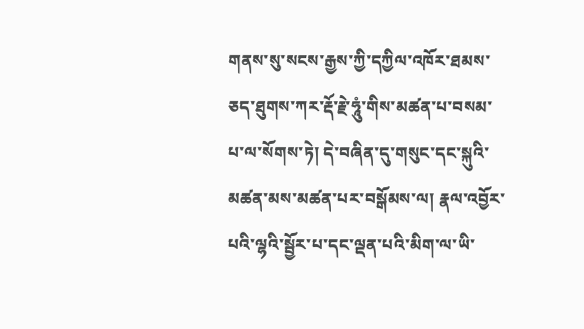གནས་སུ་སངས་རྒྱས་ཀྱི་དཀྱིལ་འཁོར་ཐམས་ཅད་ཐུགས་ཀར་རྡོ་རྗེ་ཧཱུཾ་གིས་མཚན་པ་བསམ་པ་ལ་སོགས་ཏེ། དེ་བཞིན་དུ་གསུང་དང་སྐུའི་མཚན་མས་མཚན་པར་བསྒོམས་ལ། རྣལ་འབྱོར་པའི་ལྷའི་སྦྱོར་པ་དང་ལྡན་པའི་མིག་ལ་ཡི་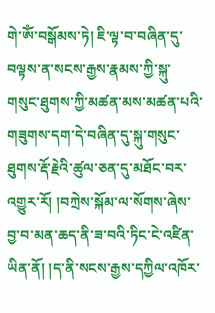གེ་ཨོཾ་བསྒོམས་ཏེ། ཇི་ལྟ་བ་བཞིན་དུ་བལྟས་ན་སངས་རྒྱས་རྣམས་ཀྱི་སྐུ་གསུང་ཐུགས་ཀྱི་མཚན་མས་མཚན་པའི་གཟུགས་དག་དེ་བཞིན་དུ་སྐུ་གསུང་ཐུགས་རྡོ་རྗེའི་ཚུལ་ཅན་དུ་མཐོང་བར་འགྱུར་རོ། །བཀྲེས་སྐོམ་ལ་སོགས་ཞེས་བྱ་བ་མན་ཆད་ནི་ཟ་བའི་ཏིང་ངེ་འཛིན་ཡིན་ནོ། །ད་ནི་སངས་རྒྱས་དཀྱིལ་འཁོར་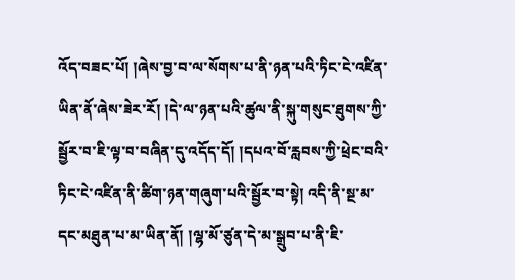འོད་བཟང་པོ། །ཞེས་བྱ་བ་ལ་སོགས་པ་ནི་ཉན་པའི་ཏིང་ངེ་འཛིན་ཡིན་ནོ་ཞེས་ཟེར་རོ། །དེ་ལ་ཉན་པའི་ཚུལ་ནི་སྐུ་གསུང་ཐུགས་ཀྱི་སྦྱོར་བ་ཇི་ལྟ་བ་བཞིན་དུ་འདོད་དོ། །དཔའ་བོ་རླབས་ཀྱི་ཕྲེང་བའི་ཏིང་ངེ་འཛིན་ནི་ཚིག་ཉན་གཞུག་པའི་སྦྱོར་བ་སྟེ། འདི་ནི་སྔ་མ་དང་མཐུན་པ་མ་ཡིན་ནོ། །ལྷ་མོ་ཙུན་དེ་མ་སྒྲུབ་པ་ནི་ཇི་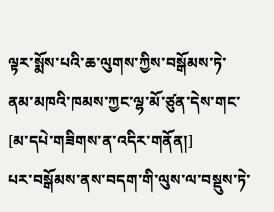ལྟར་སྨོས་པའི་ཆ་ལུགས་ཀྱིས་བསྒོམས་ཏེ་ནམ་མཁའི་ཁམས་ཀྱང་ལྷ་མོ་ཙུན་དེས་གང་
[མ་དཔེ་གཟིགས་ན་འདིར་གནོན།]
པར་བསྒོམས་ནས་བདག་གི་ལུས་ལ་བསྡུས་ཏེ་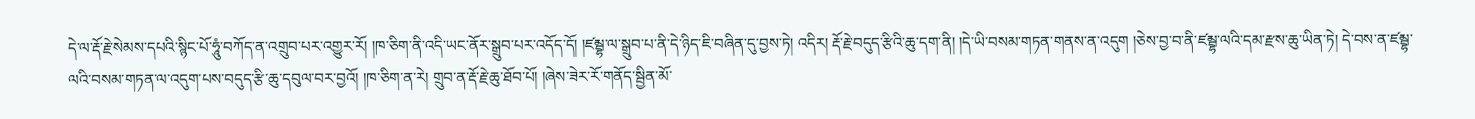དེ་ལ་རྡོ་རྗེ་སེམས་དཔའི་སྙིང་པོ་ཧཱུཾ་བཀོད་ན་འགྲུབ་པར་འགྱུར་རོ། །ཁ་ཅིག་ནི་འདི་ཡང་ནོར་སྒྲུབ་པར་འདོད་དོ། །ཛམྦྷ་ལ་སྒྲུབ་པ་ནི་དེ་ཉིད་ཇི་བཞིན་དུ་བྱས་ཏེ། འདིར། རྡོ་རྗེ་བདུད་རྩིའི་ཆུ་དག་ནི། །དེ་ཡི་བསམ་གཏན་གནས་ན་འདུག །ཅེས་བྱ་བ་ནི་ཛམྦྷ་ལའི་དམ་རྫས་ཆུ་ཡིན་ཏེ། དེ་བས་ན་ཛམྦྷ་ལའི་བསམ་གཏན་ལ་འདུག་པས་བདུད་རྩི་ཆུ་དབུལ་བར་བྱའོ། །ཁ་ཅིག་ན་རེ། གྲུབ་ན་རྡོ་རྗེ་ཆུ་ཐོབ་པོ། །ཞེས་ཟེར་རོ་གནོད་སྦྱིན་མོ་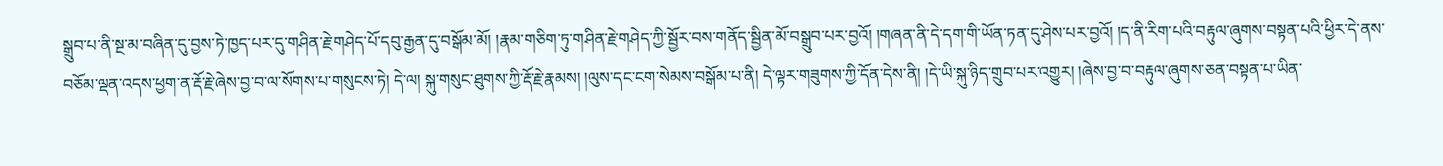སྒྲུབ་པ་ནི་སྔ་མ་བཞིན་དུ་བྱས་ཏེ་ཁྱད་པར་དུ་གཤིན་རྗེ་གཤེད་པོ་དབུ་རྒྱན་དུ་བསྒོམ་མོ། །རྣམ་གཅིག་ཏུ་གཤིན་རྗེ་གཤེད་ཀྱི་སྦྱོར་བས་གནོད་སྦྱིན་མོ་བསྒྲུབ་པར་བྱའོ། །གཞན་ནི་དེ་དག་གི་ཡོན་ཏན་དུ་ཤེས་པར་བྱའོ། །ད་ནི་རིག་པའི་བརྟུལ་ཞུགས་བསྟན་པའི་ཕྱིར་དེ་ནས་བཅོམ་ལྡན་འདས་ཕྱག་ན་རྡོ་རྗེ་ཞེས་བྱ་བ་ལ་སོགས་པ་གསུངས་ཏེ། དེ་ལ། སྐུ་གསུང་ཐུགས་ཀྱི་རྡོ་རྗེ་རྣམས། །ལུས་དང་ངག་སེམས་བསྒོམ་པ་ནི། དེ་ལྟར་གཟུགས་ཀྱི་དོན་དེས་ནི། །དེ་ཡི་སྐུ་ཉིད་གྲུབ་པར་འགྱུར། །ཞེས་བྱ་བ་བརྟུལ་ཞུགས་ཅན་བསྟན་པ་ཡིན་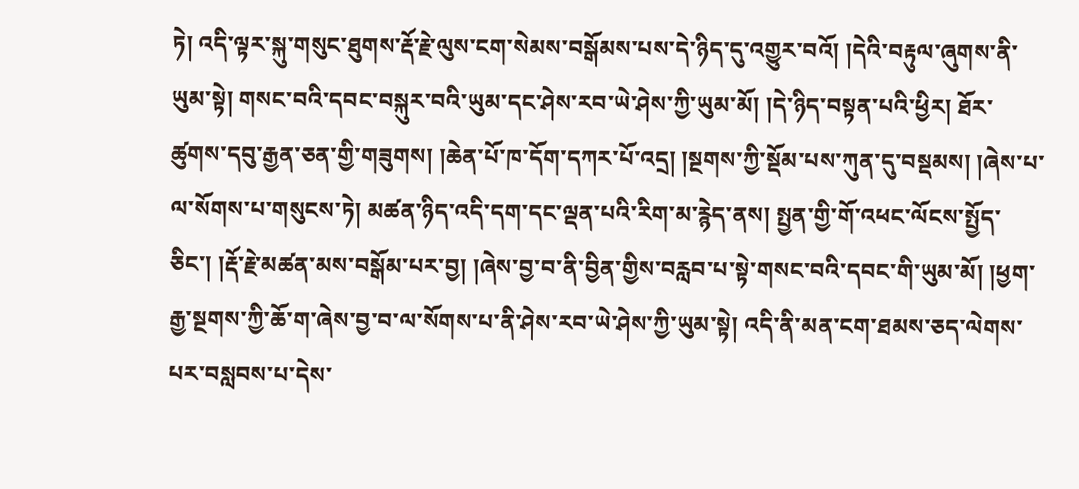ཏེ། འདི་ལྟར་སྐུ་གསུང་ཐུགས་རྡོ་རྗེ་ལུས་ངག་སེམས་བསྒོམས་པས་དེ་ཉིད་དུ་འགྱུར་བའོ། །དེའི་བརྟུལ་ཞུགས་ནི་ཡུམ་སྟེ། གསང་བའི་དབང་བསྐུར་བའི་ཡུམ་དང་ཤེས་རབ་ཡེ་ཤེས་ཀྱི་ཡུམ་མོ། །དེ་ཉིད་བསྟན་པའི་ཕྱིར། ཐོར་ཚུགས་དབུ་རྒྱན་ཅན་གྱི་གཟུགས། །ཆེན་པོ་ཁ་དོག་དཀར་པོ་འདྲ། །སྔགས་ཀྱི་སྡོམ་པས་ཀུན་དུ་བསྡམས། །ཞེས་པ་ལ་སོགས་པ་གསུངས་ཏེ། མཚན་ཉིད་འདི་དག་དང་ལྡན་པའི་རིག་མ་རྙེད་ནས། སྤྱན་གྱི་གོ་འཕང་ལོངས་སྤྱོད་ཅིང་། །རྡོ་རྗེ་མཚན་མས་བསྒོམ་པར་བྱ། །ཞེས་བྱ་བ་ནི་བྱིན་གྱིས་བརླབ་པ་སྟེ་གསང་བའི་དབང་གི་ཡུམ་མོ། །ཕྱག་རྒྱ་སྔགས་ཀྱི་ཆོ་ག་ཞེས་བྱ་བ་ལ་སོགས་པ་ནི་ཤེས་རབ་ཡེ་ཤེས་ཀྱི་ཡུམ་སྟེ། འདི་ནི་མན་ངག་ཐམས་ཅད་ལེགས་པར་བསླབས་པ་དེས་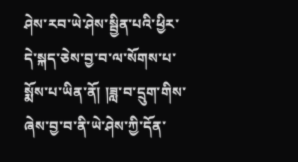ཤེས་རབ་ཡེ་ཤེས་སྦྱིན་པའི་ཕྱིར་དེ་སྐད་ཅེས་བྱ་བ་ལ་སོགས་པ་སྨོས་པ་ཡིན་ནོ། །ཟླ་བ་དྲུག་གིས་ཞེས་བྱ་བ་ནི་ཡེ་ཤེས་ཀྱི་དོན་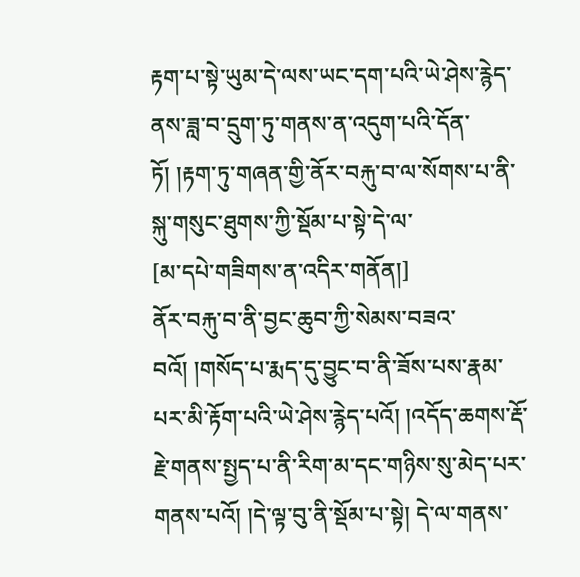རྟག་པ་སྟེ་ཡུམ་དེ་ལས་ཡང་དག་པའི་ཡེ་ཤེས་རྙེད་ནས་ཟླ་བ་དྲུག་ཏུ་གནས་ན་འདུག་པའི་དོན་ཏོ། །རྟག་ཏུ་གཞན་གྱི་ནོར་བརྐུ་བ་ལ་སོགས་པ་ནི་སྐུ་གསུང་ཐུགས་ཀྱི་སྡོམ་པ་སྟེ་དེ་ལ་
[མ་དཔེ་གཟིགས་ན་འདིར་གནོན།]
ནོར་བརྐུ་བ་ནི་བྱང་ཆུབ་ཀྱི་སེམས་བཟའ་བའོ། །གསོད་པ་རྨད་དུ་བྱུང་བ་ནི་ཟོས་པས་རྣམ་པར་མི་རྟོག་པའི་ཡེ་ཤེས་རྙེད་པའོ། །འདོད་ཆགས་རྡོ་རྗེ་གནས་སྤྱད་པ་ནི་རིག་མ་དང་གཉིས་སུ་མེད་པར་གནས་པའོ། །དེ་ལྟ་བུ་ནི་སྡོམ་པ་སྟེ། དེ་ལ་གནས་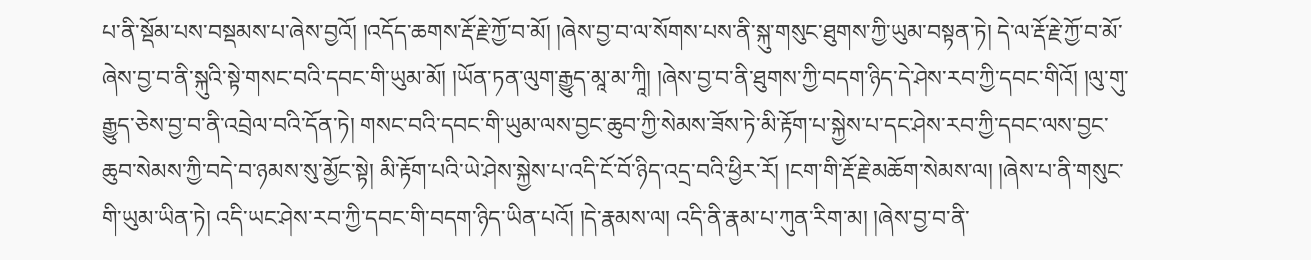པ་ནི་སྡོམ་པས་བསྡམས་པ་ཞེས་བྱའོ། །འདོད་ཆགས་རྡོ་རྗེ་ཀྱོ་བ་མོ། །ཞེས་བྱ་བ་ལ་སོགས་པས་ནི་སྐུ་གསུང་ཐུགས་ཀྱི་ཡུམ་བསྟན་ཏེ། དེ་ལ་རྡོ་རྗེ་ཀྱོ་བ་མོ་ཞེས་བྱ་བ་ནི་སྐུའི་སྟེ་གསང་བའི་དབང་གི་ཡུམ་མོ། །ཡོན་ཏན་ལུག་རྒྱུད་མཱ་མ་ཀཱི། །ཞེས་བྱ་བ་ནི་ཐུགས་ཀྱི་བདག་ཉིད་དེ་ཤེས་རབ་ཀྱི་དབང་གིའོ། །ལུ་གུ་རྒྱུད་ཅེས་བྱ་བ་ནི་འབྲེལ་བའི་དོན་ཏེ། གསང་བའི་དབང་གི་ཡུམ་ལས་བྱང་ཆུབ་ཀྱི་སེམས་ཟོས་ཏེ་མི་རྟོག་པ་སྐྱེས་པ་དང་ཤེས་རབ་ཀྱི་དབང་ལས་བྱང་ཆུབ་སེམས་ཀྱི་བདེ་བ་ཉམས་སུ་མྱོང་སྟེ། མི་རྟོག་པའི་ཡེ་ཤེས་སྐྱེས་པ་འདི་ངོ་བོ་ཉིད་འདྲ་བའི་ཕྱིར་རོ། །ངག་གི་རྡོ་རྗེ་མཆོག་སེམས་ལ། །ཞེས་པ་ནི་གསུང་གི་ཡུམ་ཡིན་ཏེ། འདི་ཡང་ཤེས་རབ་ཀྱི་དབང་གི་བདག་ཉིད་ཡིན་པའོ། །དེ་རྣམས་ལ། འདི་ནི་རྣམ་པ་ཀུན་རིག་མ། །ཞེས་བྱ་བ་ནི་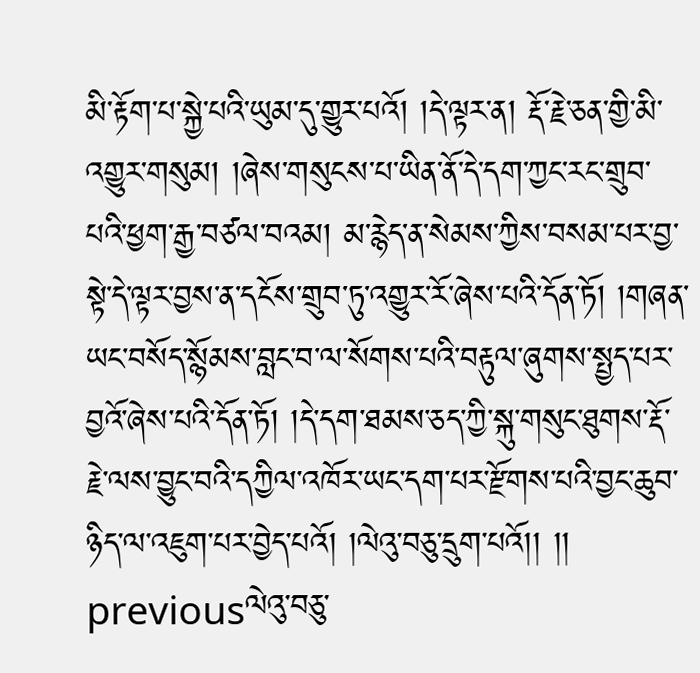མི་རྟོག་པ་སྐྱེ་པའི་ཡུམ་དུ་གྱུར་པའོ། །དེ་ལྟར་ན། རྡོ་རྗེ་ཅན་གྱི་མི་འགྱུར་གསུམ། །ཞེས་གསུངས་པ་ཡིན་ནོ་དེ་དག་ཀྱང་རང་གྲུབ་པའི་ཕྱག་རྒྱ་བཙལ་བའམ། མ་རྙེད་ན་སེམས་ཀྱིས་བསམ་པར་བྱ་སྟེ་དེ་ལྟར་བྱས་ན་དངོས་གྲུབ་ཏུ་འགྱུར་རོ་ཞེས་པའི་དོན་ཏོ། །གཞན་ཡང་བསོད་སྙོམས་བླང་བ་ལ་སོགས་པའི་བརྟུལ་ཞུགས་སྤྱད་པར་བྱའོ་ཞེས་པའི་དོན་ཏོ། །དེ་དག་ཐམས་ཅད་ཀྱི་སྐུ་གསུང་ཐུགས་རྡོ་རྗེ་ལས་བྱུང་བའི་དཀྱིལ་འཁོར་ཡང་དག་པར་རྫོགས་པའི་བྱང་ཆུབ་ཉིད་ལ་འཇུག་པར་བྱེད་པའོ། །ལེའུ་བཅུ་དྲུག་པའོ།། །།
previousལེའུ་བཅུ་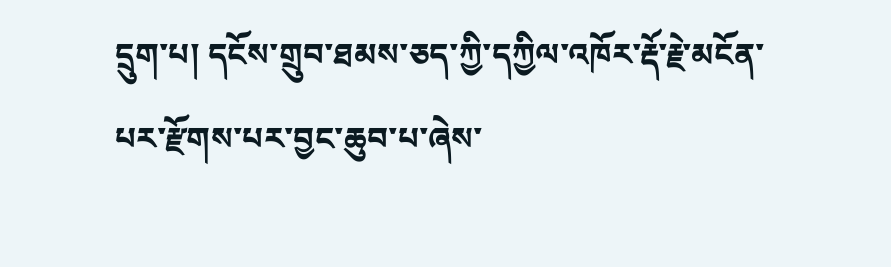དྲུག་པ། དངོས་གྲུབ་ཐམས་ཅད་ཀྱི་དཀྱིལ་འཁོར་རྡོ་རྗེ་མངོན་པར་རྫོགས་པར་བྱང་ཆུབ་པ་ཞེས་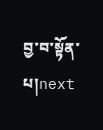བྱ་བ་སྟོན་པ།next